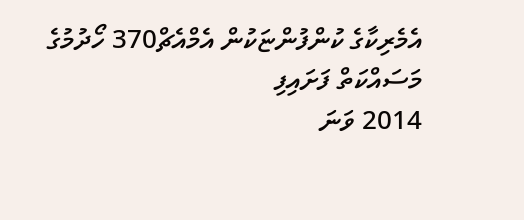އެމެރިކާގެ ކުންފުންޏަކުން އެމްއެޗް370 ހޯދުމުގެ މަސައްކަތް ފަށައިފި
2014 ވަނަ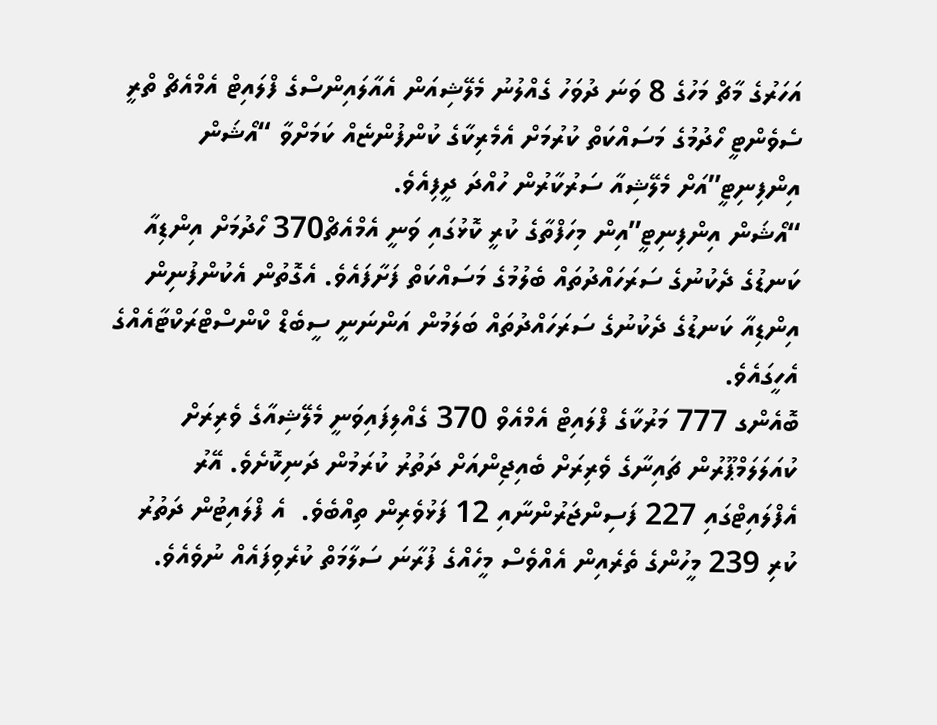އަހަރުގެ މާޗް މަހުގެ 8 ވަނަ ދުވަހު ގެއްލުނު މެލޭޝިއަން އެއާލައިންސްގެ ފްލައިޓް އެމްއެޗް ތްރީ ސެވެންޓީ ހޯދުމުގެ މަސައްކަތް ކުރުމަށް އެމެރިކާގެ ކުންފުންޏެއް ކަމަށްވާ “އޯޝަން އިންފިނިޓީ”އަށް މެލޭޝިއާ ސަރުކާރުން ހުއްދަ ދީފިއެވެ.
“އޯޝަން އިންފިނިޓީ”އިން މިހަފްތާގެ ކުރީ ކޮޅުގައި ވަނީ އެމްއެޗް370 ހޯދުމަށް އިންޑިއާ ކަނޑުގެ ދެކުނުގެ ސަރަހައްދުތައް ބެލުމުގެ މަސައްކަތް ފަށާފައެވެ. އެގޮތުން އެކުންފުނިން އިންޑިއާ ކަނޑުގެ ދެކުނުގެ ސަރަހައްދުތައް ބަލަމުން އަންނަނީ ސީބެޑް ކްންސްޓްރަކްޓާއެއްގެ އެހީގައެވެ.
ބޮއެންގ 777 މަރުކާގެ ފްލައިޓް އެމްއެވް 370 ގެއްލިފައިވަނީ މެލޭޝިއާގެ ވެރިރަށް ކުއަލަލަމްޕޫރުން ޗައިނާގެ ވެރިރަށް ބެއިޖިންއަށް ދަތުރު ކުރަމުން ދަނިކޮށެވެ. އޭރު އެފްލައިޓްގައި 227 ފަސިންޖަރުންނާއި 12 ފަޅުވެރިން ތިއްބެވެ.  އެ ފްލައިޓުން ދަތުރު ކުރި 239 މީހުންގެ ތެރެއިން އެއްވެސް މީހެއްގެ ފުރާނަ ސަލާމަތް ކުރެވިފައެއް ނުވެއެވެ.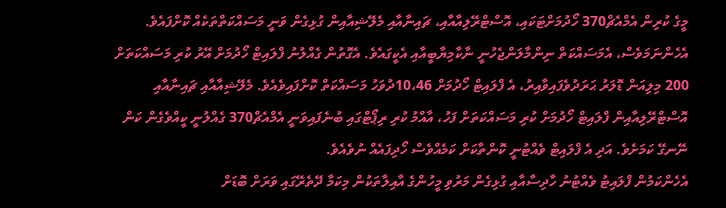މީގެ ކުރިން އެމްއެޗް370 ހޯދުމަށްޓަކައި، އޮސްޓްރޭލިއާއާއި، ޗައިނާއާއި މެލޭޝިއާއިން ގުޅިގެން ވަނީ މަސައްކަތްތަކެއް ކޮށްފައެވެ.
އެހެންނަމަވެސް، އެމަސައްކަތް ނިންމާލަންޖެހުނީ ނާކާމިޔާބީއާއި އެކީގައެވެ. އެގޮތުން ގެއްލުނު ފްލައިޓް ހޯދުމަށް އޭރު ކުރި މަސައްކަތަށް 200 މިލިއަން ޑޮލަރު ޙަރަދުވެފައިވާއިރު، އެ ފްލައިޓް ހޯދުމަށް 10،46ދުވަހު މަސައްކަތް ކޮށްފައިވެއެވެ. މެލޭޝިއާއާއި ޗައިނާއާއި އޮސްޓްރޭލިއާއިން ފްލައިޓް ހޯދުމަށް ކުރި މަސައްކަތަށް ފަހު، އާއްމު ކުރި ރިޕޯޓްގައި ބުނެފައިވަނީ އެމްއެޗް370 ގެއްލުނީ ކީއްވެގެން ކަން ނޭނގޭ ކަމަށެވެ. އަދި އެ ފްލައިޓް ވެއްޓުނީ ކޮންތާކަށް ކަމެއްވެސް ހޯދިފައެއް ނުވެއެވެ.
އެހެންކަމުން ފްލައިޓު ވެއްޓުނު ހާދިސާއާއި ގުޅިގެން މަރުވި މީހުންގެ އާއިލާތަކުން މިކަމާ ދޭތެރޭގައި ވަރަށް ބޮޑަށް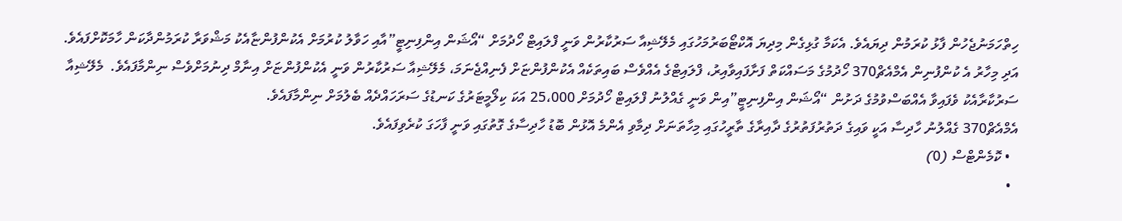ހިތްހަމަނުޖެހުން ފާޅު ކުރަމުން ދިޔައެވެ. އެކަމާ ގުޅިގެން މިދިޔަ އޮކްޓޯބަރުމަހުގައި މެލޭޝިއާ ސަރުކާރުން ވަނީ ފްލައިޓް ހޯދުމަށް “އޯޝަން އިންފިނިޓީ”އާއި ހަވާލު ކުރުމަށް އެކުންފުންޏާއެކު މަޝްވަރާ ކުރަމުންދާކަން ހާމަކޮށްފައެވެ.
އަދި މިހާރު އެ ކުންފުނިން އެމްއެޗް370 ހޯދުމުގެ މަސައްކަތް ފަށާފައިވާއިރު، ފްލައިޓްގެ އެއްވެސް ބައިތަކެއް އެކުންފުންޏަށް ފެނިއްޖެނަމަ، މެލޭޝިއާ ސަރުކާރުން ވަނީ އެކުންފުންޏަށް އިނާމް ދިނުމަށްވެސް ނިންމާފައެވެ.  މެލޭޝިއާ ސަރުކާރާއެކު ވެފައިވާ އެއްބަސްވުމުގެ ދަށުން “އޯޝަން އިންފިނިޓީ”އިން ވަނީ ގެއްލުނު ފްލައިޓް ހޯދުމަށް 25،000 އަކަ ކިލޯމީޓަރުގެ ކަނޑުގެ ސަރަހައްދެއް ބެލުމަށް ނިންމާފައެވެ.
އެމްއެޗް370 ގެއްލުނު ހާދިސާ އަކީ ވައިގެ ދަތުރުފަތުރުގެ ދާއިރާގެ ތާރީހުގައި މިހާތަނަށް ދިމާވި އެންމެ އޮޅުން ބޮޑު ހާދިސާގެ ގޮތުގައި ވަނީ ފާހަގަ ކުރެވިފައެވެ.
  • ކޮމެންޓްސް (0)
  •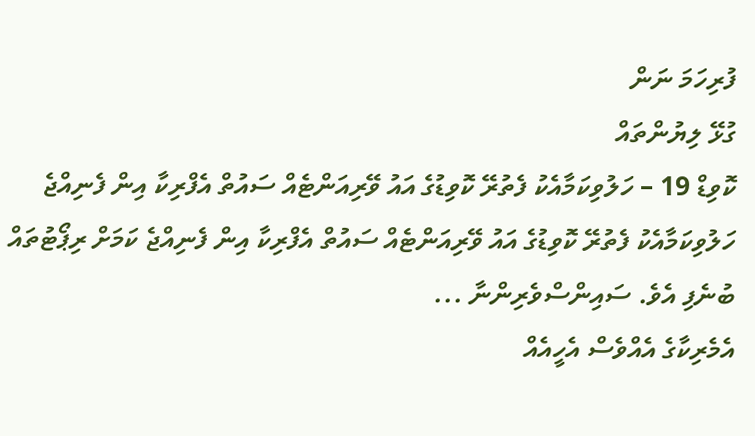ފުރިހަމަ ނަން
ގުޅޭ ލިޔުންތައް
ކޮވިޑް 19 – ހަލުވިކަމާއެކު ފެތުރޭ ކޮވިޑުގެ އައު ވޭރިއަންޓެއް ސައުތް އެފްރިކާ އިން ފެނިއްޖެ
ހަލުވިކަމާއެކު ފެތުރޭ ކޮވިޑުގެ އައު ވޭރިއަންޓެއް ސައުތް އެފްރިކާ އިން ފެނިއްޖެ ކަމަށް ރިޕޯޓުތައް ބުނެފި އެވެ. ސައިންސްވެރިންނާ ...
އެމެރިކާގެ އެއްވެސް އެހީއެއް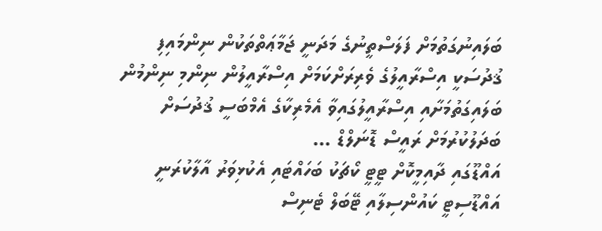ބަލައިނުގަތުމަށް ފަލަސްތީނުގެ މަދަނީ ޖަމާޢަތްތަކުން ނިންމައިފި
ޤުދުސަކީ އިސްރާއީލުގެ ވެރިރަށްކަމަށް އިސްރާއީލުން ނިންމި ނިންމުން ބަލައިގަތުމަށާއި އިސްރާއީލުގައިވާ އެމެރިކާގެ އެމްބަސީ ޤުދުސަށް ބަދަލުކުރުމަށް ރައީސް ޑޮނަލްޑް ...
އައްޑޫގައި ދާއިމީކޮށް ޓީޓީ ކޯޗަކު ބަހައްޓައި އެކުޅިވަރު އާލާކުރަނީ
އައްޑޫސިޓީ ކައުންސިލާއި ޓޭބަލް ޓެނިސް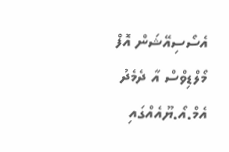އެސޯސިއޭޝަން އޮފް މޯލްޑިވްސް އާ ދެމެދު އެމް.އޯ.ޔޫއެއްގައި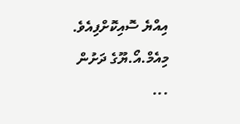އިއްޔެ ސޮއިކޮށްފިއެވެ. މިއެމް.އޯ.ޔޫގެ ދަށުން ...